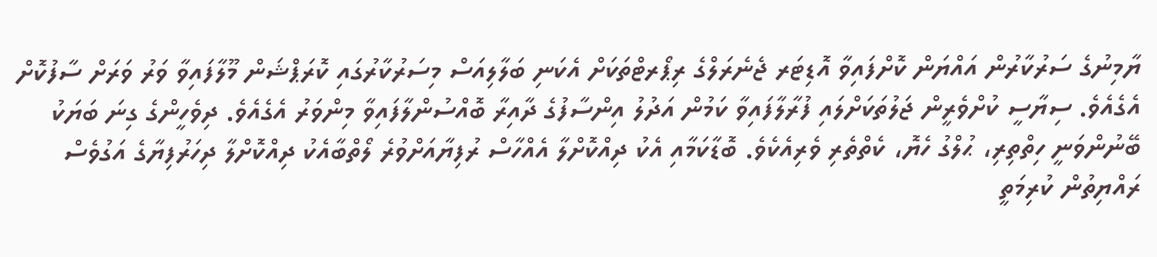ޔާމިނުގެ ސަރުކާރުން އައްޔަން ކޮށްފައިވާ އޮޑިޓަރ ޖެނެރަލްގެ ރިޕޯރޓްތަކަށް އެކަނި ބަލާލިއަސް މިސަރުކާރުގައި ކޮރަޕްޝަން މޫލާފައިވާ ވަރު ވަރަށް ސާފުކޮށް އެގެއެވެ. ސިޔާސީ ކުށްވެރީން ޖަލުތަކަށްލައި ފުރާލާފައިވާ ކަމުން އަދުލު އިންސާފުގެ ދާއިރާ ބޮއްސުންލާފައިވާ މިންވަރު އެގެއެވެ. ދިވެހީންގެ ގިނަ ބަޔަކު ބޭނުންވަނީ ހިތްތިރި، ޙުލްގު ހެޔޮ، ކެތްތެރި ވެރިއެކެވެ. ބޮޑާކަމާއި އެކު ދިއްކޮށްލާ އެއްހާސް ރުފިޔާއަށްވުރެ ލޯތްބާއެކު ދިއްކޮށްލާ ދިހަރުފިޔާގެ އަގުވެސް ރައްޔިތުން ކުރިމަތީ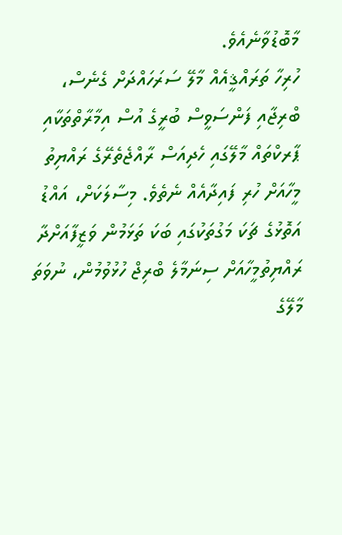މާބޮޑުވާނެއެވެ.
ހުރިހާ ތަރައްޤީއެއް މާލޭ ސަރަހައްދަށް ގެނެސް، ބްރިޖާއި ފަންސަވީސް ބުރީގެ އުސް އިމާރާތްތަކާއި ޕާރކްތައް މާލޭގައި ހެދިއަސް ރާއްޖެތެރޭގެ ރައްޔިތު މީހާއަށް ހުރި ފައިދާއެއް ނެތެވެ. މިސާލަކަށް، އައްޑު އަތޮޅުގެ ޗަކަ މަގުތަކުގައި ބަކަ ތަޅަމުން ވަޒީފާއަށްދާ ރައްޔިތުމީހާއަށް ސިނަމާލެ ބްރިޖް ހުޅުވުމުން، ނުވަތަ މާލޭގެ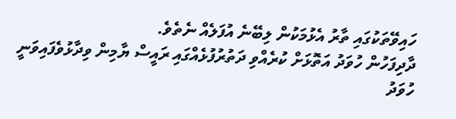ހައިވޭތަކުގައި ތާރު އެޅުމަކުން ލިބޭނެ އުފަލެއް ނެތެވެ.
ދާދިފަހުން ހުވަދު އަތޮޅަށް ކުރެއްވި ދަތުރުފުޅެއްގައި ރައީސް ޔާމިން ވިދާޅުވެފައިވަނީ ހުވަދު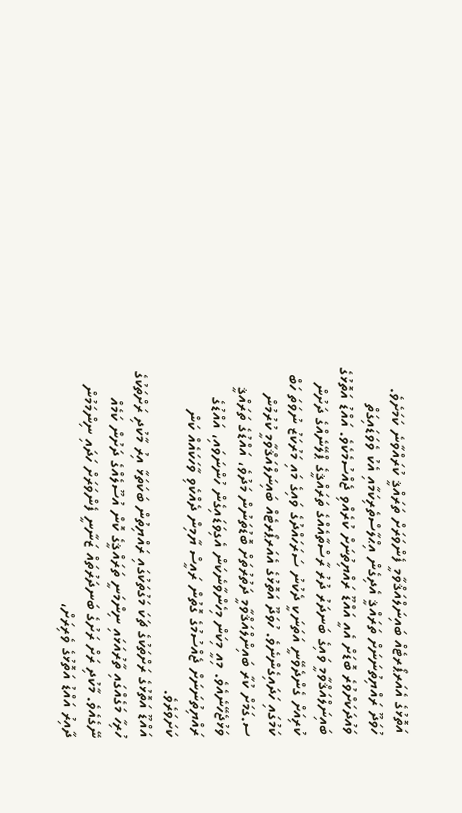އަތޮޅުގެ އެއަރޕޯރޓެއް ބައިނަލްއަޤްވާމީ ފެންވަރަށް ތަރައްޤީ ކުރައްވާނެ ކަމަށެވެ. ހުވަދޫ ރައްޔިތުނަނަށް ތަރައްޤީ އެދިގެން އިޙްލާސްތެރިކަމާއި އެކު ވެވަޑައިގަތް ވައުދަކަށްވުރެ ބޮޑަށް އެއީ އައްޑޫ ރައްޔިތުނަށް ކުރެއްވި ޖެއްސުމެކެވެ. އައްޑު އަތޮޅުގެ ބައިނަލްއަޤްވާމީ ވައިގެ ބަނދަރު ދުރު ރާސްތާއެއްގެ ތަރައްޤީގެ ޕްލޭނެއްގެ ދަށުން ކުރިއަށް ގެންދެވޭނީ އަތަނަކީ ދެކުނު ސަރަހައްދުގެ ވައިގެ މައި މަރުކަޒު ނުވަތަ ހަބް ކަމުގައި ހަދައިގެންނެވެ. ހުވަދޫ އަތޮޅުގެ އެއަރޕޯރޓެއް ބައިނަލްއަޤްވާމީ ކުރުމުން ސ.ގަމަށް ކުރާ ބައިންލްއަޤްވާމީ ދަތުރުތަށް ބޮޑުތަނުން މަދުވެ، އައްޑުގެ ތަރައްޤީ ވަޅުޖެހޭނެއެވެ. މިއީ މިކަން މިހެންވާނެކަން އެގިވަޑައިގެން ހުންނަވައި، އައްޑުގެ ރައްޔިތުނަނަށް ޖެއްސުމުގެ ގޮތުން ރައީސް ޔާމިން ދެއްކެވި ވާހަކައެއް ކަން ކަށަވަރެވެ.
އައްޑޫ އަތޮޅުގެ ރަށްތަކުގެ ޗަކަ މަގުތަކުގައި ރައްޔިތުން ބަކަތަޅާ އިރު މާކުދި ރަށްތަކުގެ ހުރިހާ މަގެއްގައި ތާރުއަޅައި ނިންމަނީ ތަރައްޤީގެ ކޮން އުސޫލެއްގެ ދަށުން ކަމެއް ނޭގެއެވެ. މާކުދި ރަށް ރަށުގެ ބަނދަރުތައް ޒަނާނީ ފެންވަރަށް ހަދައި ނިންމަމުން ދާއިރު އައްޑު އަތޮޅުގެ ވެރިރަށް،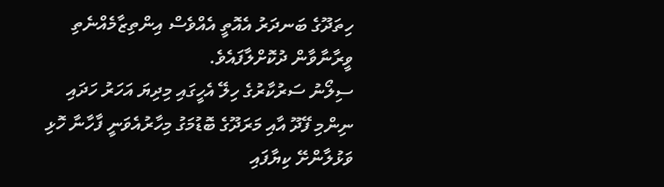ހިތަދޫގެ ބަނދަރު އެއޮތީ އެއްވެސް އިންތިޒާމެއްނެތި ވީރާނާވާން ދުކޮށްލާފައެވެ.
ސިލޯނު ސަރުކާރުގެ ހިލޭ އެހީގައި މިދިޔަ އަހަރު ހަދައި ނިންމި ފޭދޫ އާއި މަރަދޫގެ ބޮޑުމަގު މިހާރުއެވަނީ ފާހާނާ ހޮޅި ވަޅުލާންށޭ ކިޔާފައި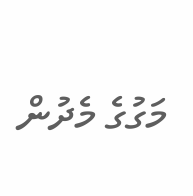މަގުގެ މެދުން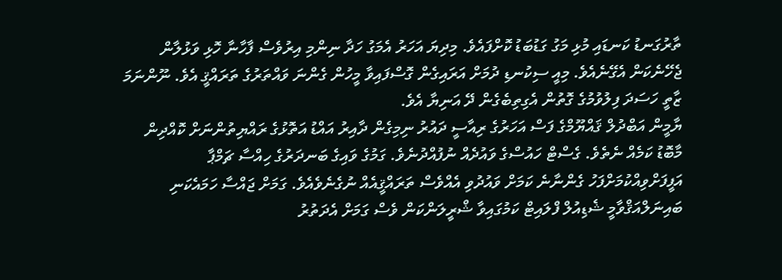ތާރުގަނޑު ކަނޑައި މުޅި މަގު ގަޑުބަޑު ކޮށްފައެވެ. މިދިޔަ އަހަރު އެމަގު ހަދާ ނިންމި އިރުވެސް ފާހާނާ ހޮޅި ވަޅުލާން ޖެހޭނެކަން އެގޭނެއެވެ. މިއީ ސިކުނޑި ދުމަށް އަރައިގެން ގޮސްފައިވާ މީހުން ގެންނަ ވައްތަރުގެ ތަރައްޤީ އެވެ. ނޫންނަމަ ޒާތީ ހަސަދަ ފިލުވުމުގެ ގޮތުން އެގިތިބެގެން ދޭ އަނިޔާ އެވެ.
ޔާމީން އަބްދުލް ޤައްޔޫމްގެ ފަސް އަހަރުގެ ރިއާސީ ދައުރު ނިމިގެން ދާއިރު އައްޑު އަތޮޅުގެ ރައްޔިތުންނަށް ކޮއްދިން މާބޮޑު ކަމެއް ނެތެވެ. ގެސްޓް ހައުސްގެ ވައުދެއް ނުފުއްދުނެވެ. ގަމުގެ ވައިގެ ބަނދަރުގެ ހިއްސާ ޗަމްޕާ އަފީފަށްވިއްކުމަށްފަހު ގެންނާނެ ކަމަށް ވައުދުވި އެއްވެސް ތަރައްޤީއެއް ނުގެނެވެއެވެ. ގަމަށް ޖައްސާ ހަމައެކަނި ބައިނަލްއަޤްވާމީ ޝެޑިއުލް ފްލައިޓް ކަމުގައިވާ ޝްރީލަންކަން ވެސް ގަމަށް އެދަތުރު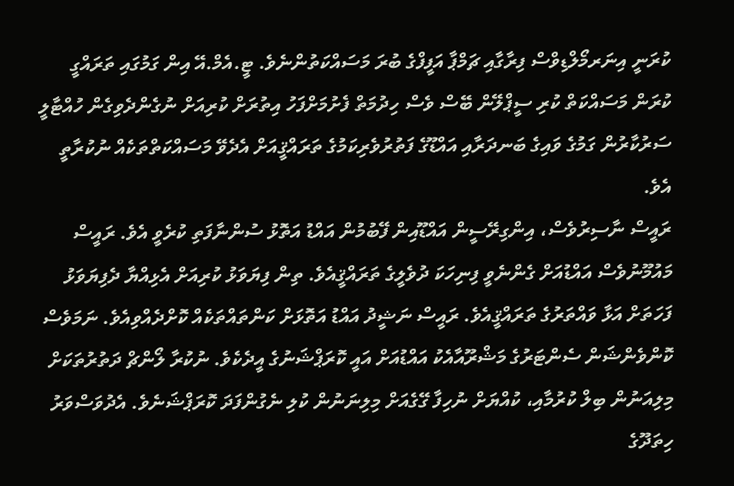ކުރަނީ އިނަރމޯލްޑިވްސް ފިރާގާއި ޗަމްޕާ އަފީފްގެ ބުރަ މަސައްކަތުންނެވެ. ޓީ.އެމް.އޭ އިން ގަމުގައި ތަރައްގީ ކުރަން މަސައްކަތް ކުރި ސީޕްލޭން ބޭސް ވެސް ހިދުމަތް ފެށުމަށްފަހު އިތުރަށް ކުރިއަށް ނުގެންދެވިގެން ހުއްޓާލީ ސަރުކާރުން ގަމުގެ ވައިގެ ބަނދަރާއި އައްޑޫގެ ފަތުރުވެރިކަމުގެ ތަރައްޤީއަށް އެދެވޭ މަސައްކަތްތަކެއް ނުކުރާތީ އެވެ.
ރައީސް ނާސިރުވެސް، އިންގިރޭސީން އައްޑޫއިން ފޭބުމުން އައްޑު އަތޮޅު ސުންނާފަތި ކުރެވީ އެވެ. ރައީސް މައުމޫނުވެސް އައްޑުއަށް ގެންނެވީ ފިނިހަކަ ދުވެލީގެ ތަރައްޤީއެވެ. ތިން ފިޔަވަޅު ކުރިއަށް އެޅިއްޔާ ދެފިޔަވަޅު ފަހަތަށް އަޅާ ވައްތަރުގެ ތަރައްޤީއެވެ. ރައީސް ނަޝީދު އައްޑު އަތޮޅަށް ކަންތައްތަކެއް ކޮށްދެއްވިއެވެ. ނަމަވެސް ކޮންވެންޝަން ސެންޓަރުގެ މަޝްރޫއާއެކު އައްޑުއަށް އައީ ކޮރަޕްޝަނުގެ އީދެކެވެ. ނުކުރާ ލޯންޗް ދަތުރުތަކަށް މިލިއަނުން ބިލް ކުރުމާއި، ކުއްޔަށް ނުހިފާ ގޭގެއަށް މިލިނަނުން ކުލި ނެގުންފަދަ ކޮރަޕްޝަނެވެ. އެދުވަސްވަރު ހިތަދޫގެ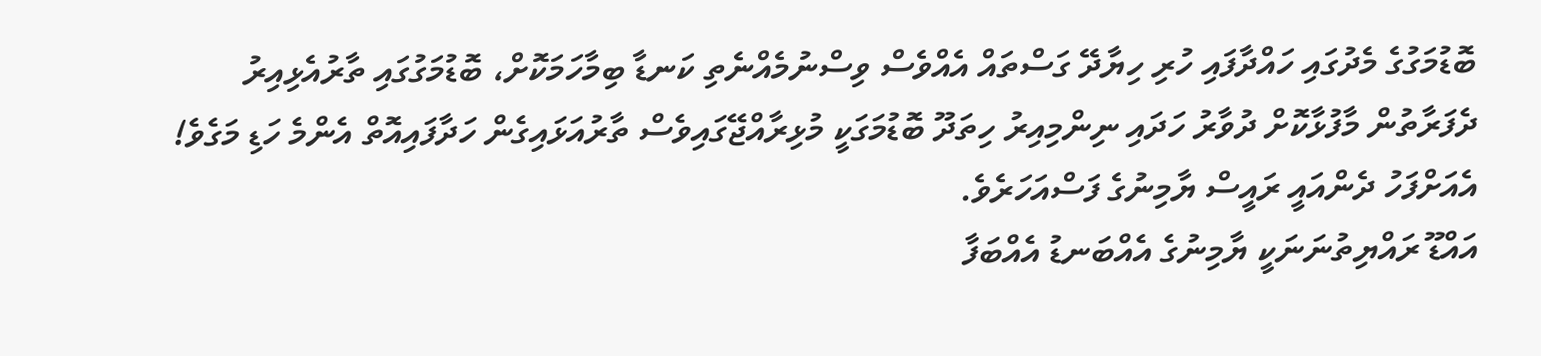ބޮޑުމަގުގެ މެދުގައި ހައްދާފައި ހުރި ހިޔާދޭ ގަސްތައް އެއްވެސް ވިސްނުމެއްނެތި ކަނޑާ ބިމާހަމަކޮށް، ބޮޑުމަގުގައި ތާރުއެޅިއިރު ދެފަރާތުން މާފުޅާކޮށް ދުވާރު ހަދައި ނިންމިއިރު ހިތަދޫ ބޮޑުމަގަކީ މުޅިރާއްޖޭގައިވެސް ތާރުއަޅައިގެން ހަދާފައިއޮތް އެންމެ ހަޑި މަގެވެ! އެއަށްފަހު ދެންއައީ ރައީސް ޔާމިނުގެ ފަސްއަހަރެވެ.
އައްޑޫ ރައްޔިތުނަނަކީ ޔާމިނުގެ އެއްބަނޑު އެއްބަފާ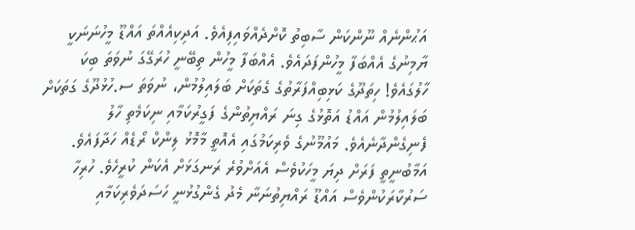އަޙުންނެއް ނޫންކަން ސާބިތު ކޮށްދެއްވައިފިއެވެ. އަދިކިއެއްތަ އައްޑޫ މީހުނަނަކީ ޔާމިނުގެ އެއްބަފާ މީހުންފަދައެވެ. އެއްބަފާ މީހުން ތިބޭނީ ހުރަގޭގަ ނުވަތަ ބިކަ ހާލުގައެވެ! ހިތަދޫގެ ކަޅިބިއްފަރާތުގެ ގެތަކަށް ބަލައިލުމުން، ނުވަތަ ސ.ހުޅުދޫގެ ގަތަކަށް ބަލައިލުމުން އައްޑު އަތޮޅުގެ ގިނަ ރައްޔިތުންގެ ފަގީރުކަމާއި ނިކަމެތި ހާލު ފެނިގެންދާނެއެވެ. މައުމޫނުގެ ވެރިކަމުގައި އެއޮތީ މާމޮޅު ލިންކް ރޯޑެއް ހަދާފައެވެ. އަމާބުނީތީ ފަރަށް ދިޔަ މީހަކުވެސް އެއަށްވުރެ ރަނގަޅަށް އެކަން ކުރީހެވެ. ހުރިހާ ސަރުކާރަކުންވެސް އައްޑޫ ރައްޔިތުނަނާ މެދު ގެންގުޅުނީ ހަސަދަވެރިކަމާއި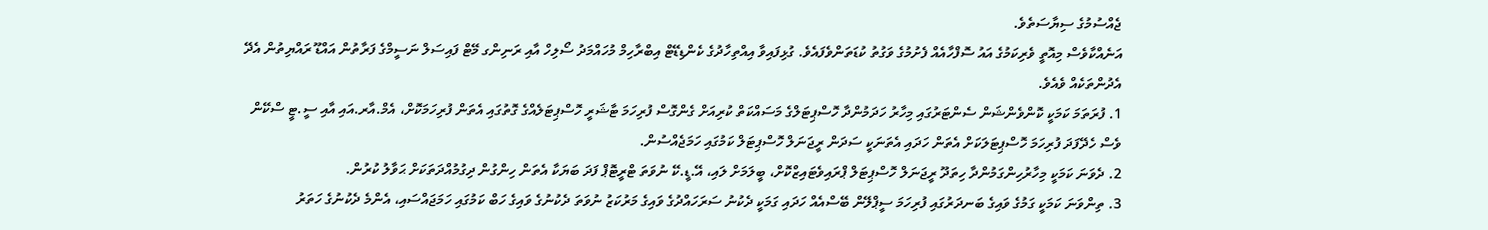ޖެއްސުމުގެ ސިޔާސަތެވެ.
އަނެއްކާވެސް މިއޮތީ ވެރިކަމުގެ އައު ސޮފްހާއެއް ފެށުމުގެ ވަގުތު ކުޑަތަންވެފައެވެ. ގުޅިފައިވާ އިއްތިހާދުގެ ކެންޑިޑޭޓް އިބްރާހިމް މުހައްމަދު ސޯލިހް އާއި ރަނިންގ މޭޓް ފައިސަލް ނަސީމްގެ ފަރާތުން އައްޑޫ ރައްޔިތުން އެދޭ އެދުންތަކެއް ވެއެވެ.
1. ފުރަތަމަ ކަމަކީ ކޮންވެންޝަން ސެންޓަރުގައި މިހާރު ހަދަމުންދާ ހޮސްޕިޓަލްގެ މަސައްކަތް ކުރިއަށް ގެންގޮސް ފުރިހަމަ ޓާޝަރީ ހޮސްޕިޓަލެއްގެ ގޮތުގައި އެތަން ފުރިހަމަކޮށް، އެމް.އާރ.އައި އާއި ސީ.ޓީ ސްކޭން ވެސް ހެދޭފަދަ ފުރިހަމަ ހޮސްޕިޓަލަކަށް އެތަން ހަދައި އެތަނަކީ ސަދަން ރީޖަނަލް ހޮސްޕިޓަލް ކަމުގައި ހަމަޖެއްސުން.
2. ދެވަނަ ކަމަކީ މިހާރުހިންގަމުންދާ ހިތަދޫ ރީޖަނަލް ހޮސްޕިޓަލް ޕްރައިވެޓައިޒްކޮށް، ބީލަމަށް ލައި، އޭ.ޑީ.ކޭ ނުވަތަ ޓްރީޓޮޕް ފަދަ ބަޔަކާ އެތަން ހިންގުން ދިގުމުއްދަތަކަށް ޙަވާލު ކުރުން.
3. ތިންވަނަ ކަމަކީ ގަމުގެ ވައިގެ ބަނދަރުގައި ފުރިހަމަ ސީޕްލޭން ބޭސްއެއް ހަދައި ގަމަކީ ދެކުނު ސަރަހައްދުގެ ވައިގެ މަރުކަޒު ނުވަތަ ދެކުނުގެ ވައިގެ ހަބް ކަމުގައި ހަމަޖައްސައި، އެންމެ ދެކުނުގެ ހަތަރު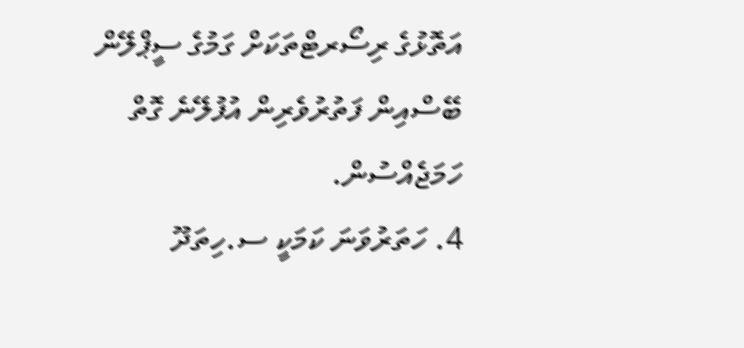އަތޮޅުގެ ރިސޯރޓްތަކަށް ގަމުގެ ސީޕްލޭން ބޭސްއިން ފަތުރުވެރިން އުފުލޭނެ ގޮތް ހަމަޖެއްސުން.
4. ހަތަރުވަނަ ކަމަކީ ސ.ހިތަދޫ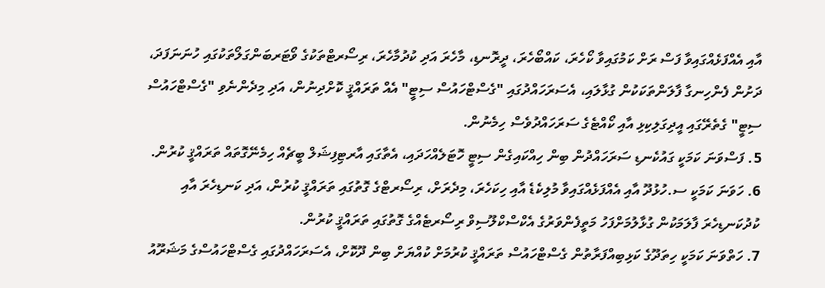އާއި އެއްފަޅެއްގައިވާ ފަސް ރަށް ކަމުގައިވާ ކޯހެރަ، ކައްބޯހެރަ، ދީރޮނޑި، މާހެރަ އަދި ކުދުމާހެރަ، ރިސޯރޓްތަކުގެ ވޯޓަރބަންގަލޯތަކުގައި ހުނަނަފަދަ، ދަށުން ފެންހިނގާ ފާލަންތަކަކުން ގުޅާލައި، އެސަރަހައްދުގައި "ގެސްޓްހައުސް ސިޓީ" އެއް ތަރައްޤީ ކޮށްދިނުން، އަދި މިދެންނެވި "ގެސްޓްހައުސް ސިޓީ" ގެތެރޭގައި އީދިގަލިކިޅި އާއި ކޯއްޓެގެ ސަރަހައްދުވެސް ހިމެނުން.
5. ފަސްވަނަ ކަމަކީ ގައުކެނޑި ސަރަހައްދުން ބިން ހިއްކައިގެން ސިޓީ ހޮޓަލެއްހަދައި، އެތާގައި އާރޓިފިޝަލް ބީޗެއް ހިމެނޭގޮތައް ތަރައްޤީ ކުރުން.
6. ހަވަނަ ކަމަކީ ސ.ހުޅުދޫ އާއި އެއްފަޅެއްގައިވާ މުލިކެޑެ އާއި ހިކަހެރަ، މިދެރަށް، ރިސޯރޓްގެ ގޮތުގައި ތަރައްޤީ ކުރުން، އަދި ކަނޑިހެރަ އާއި ކުދުކަނޑިހެރަ ފާލަމަކުން ގުޅާލުމަށްފަހު މަތީފެންވަރުގެ އެކްސްކްލޫސިވް ރިސޯރޓެއްގެ ގޮތުގައި ތަރައްޤީ ކުރުން.
7. ހަތްވަނަ ކަމަކީ ހިތަދޫގެ ކަޅިބިއްފަރާތުން ގެސްޓްހައުސް ތަރައްޤީ ކުރުމަށް ކުއްޔަށް ބިން ދޫކޮށް، އެސަރަހައްދުގައި ގެސްޓްހައުސްގެ މަޝަރޫއު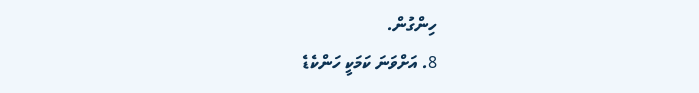ހިންގުން.
8. އަށްވަނަ ކަމަކީ ހަންކެޑެ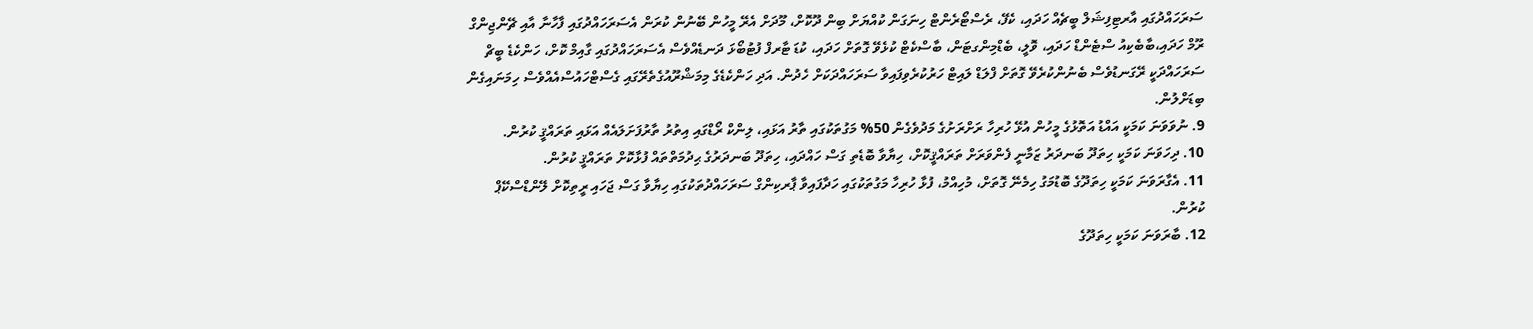ސަރަހައްދުގައި އާރޓިފިޝަލް ބީޗެއް ހަދައި، ކެފޭ، ރެސްޓޯރެންޓް ހިނަގަން ކުއްޔަށް ބިން ދޫކޮށް، މޫދަށް އެރޭ މީހުން ބޭނުން ކުރަން އެސަރަހައްދުގައި ފާހާނާ އާއި ޗޭންޖިންގް ރޫމް ހަދައި،ބާބެކިއު ސްޓެންޑް ހަދައި، ވޮލީ، ބެޑްމިންގޓަން، ބާސްކެޓް ކުޅެވޭ ގޮތަށް ހަދައި، ކުޑަ ޓާރފް ފުޓުބޯޅަ ދަނޑެއްވެސް އެސަރަހައްދުގައި ގާއިމް ކޮށް، ހަންކެޑެ ބީޗް ސަރަހައްދަކީ ރޭގަނޑުވެސް ބެނުންކުރެވޭ ގޮތަށް ފްލަޑް ލައިޓް ހަރުކުރެވިފައިވާ ސަރަހައްދަކަށް ހެދުން. އަދި ހަންކެޑެގެ މިމަޝްރޫއުގެތެރޭގައި ގެސްޓްހައުސްއެއްވެސް ހިމަނައިގެން ބިޑަށްލުން.
9. ނުވަވަނަ ކަމަކީ އައްޑު އަތޮޅުގެ މީހުން އުޅޭ ހުރިހާ ރަށްރަށުގެ މަދުވެގެން 50% މަގުތަކުގައި ތާރު އަޅައި، ލިންކް ރޯޑްގައި އިތުރު ތާރުފަށަލައެއް އަޅައި ތަރައްޤީ ކުރުން.
10. ދިހަވަނަ ކަމަކީ ހިތަދޫ ބަނދަރު ޒަމާނީ ފެންވަރަށް ތަރައްޤީކޮށް، ހިޔާވާ ބޮޑެތި ގަސް ހައްދައި، ހިތަދޫ ބަނދަރުގެ ޙިދުމަތްތައް ފުޅާކޮށް ތަރައްޤީ ކުރުން.
11. އެގާރަވަނަ ކަމަކީ ހިތަދޫގެ ބޮޑުމަގު ހިމެނޭ ގޮތަށް، މުހިއްމު، ފުޅާ ހުރިހާ މަގުތަކުގައި ހަދާފައިވާ ޕާރކިންގް ސަރަހައްދުތަކުގައި ހިޔާވާ ގަސް ޖަހައި ރީތިކޮށް ލޭންޑްސްކޭޕް ކުރުން.
12. ބާރަވަނަ ކަމަކީ ހިތަދޫގެ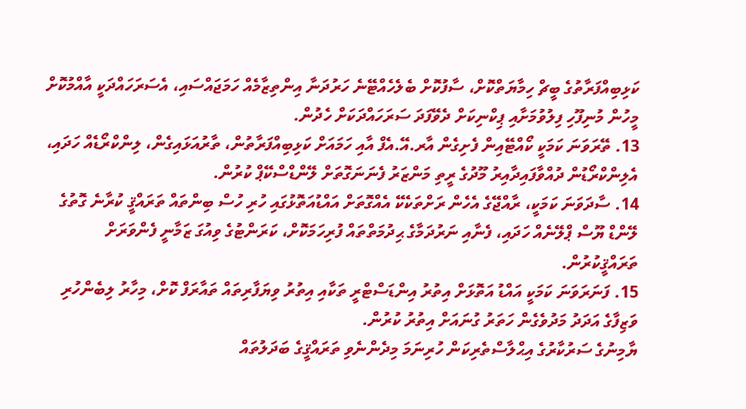ކަޅިބިއްފަރާތުގެ ބީޗް ހިމާޔަތްކޮށް، ސާފުކޮށް ބެލެހެއްޓޭނެ ހަރުދަނާ އިންތިޒާމެއް ހަމަޖައްސައި، އެސަރަހައްދަކީ އާއްމުކޮށް މީހުން މުނިފޫހި ފިލުވުމަށާއި ޕިކްނިކަށް ދެވޭފަދަ ސަރަހައްދަކަށް ހެދުން.
13. ތޭރަވަނަ ކަމަކީ ކޯއްޓޭއިން ފެށިގެން އާރ.އޭ.އެފް އާއި ހަމައަށް ކަޅިބިއްފަރާތުން، ތާރުއަޅައިގެން، ލިންކްރޯޑެއް ހަދައި، އެލިންކްރޯޑުން ދުއްވާފައިދާއިރު މޫދުގެ ރީތި މަންޒަރު ފެނަނަގޮތަށް ލޭންޑްސްކޭޕް ކުރުން.
14. ސާދަވަނަ ކަމަކީ، ރާއްޖޭގެ އެހެން ރަށްތަކެކޭ އެއްގޮތަށް އައްޑުއަތޮޅުގައި ހުރި ހުސް ބިންތައް ތަރައްޤީ ކުރާނެ ގޮތުގެ ލޭންޑް ޔޫސް ޕްލޭނެއް ހަދައި، ފެނާއި ނަރުދަމާގެ ޙިދުމަތްތައް ފުރިހަމަކޮށް، ކަރަންޓުގެ ވިއުގަ ޒަމާނީ ފެންވަރަށް ތަރައްޤީކުރުން.
15. ފަނަރަވަނަ ކަމަކީ އައްޑު އަތޮޅަށް އިތުރު އިންޑަސްޓްރީ ތަކާއި އިތުރު ވިޔަފާރިތައް ތައާރަފް ކޮށް، މިހާރު ލިބެންހުރި ވަޒިފާގެ އަދަދު މަދުވެގެން ހަތަރު ގުނައަށް އިތުރު ކުރުން.
ޔާމިނުގެ ސަރުކާރުގެ އިޙްލާސްތެރިކަން ހުރިނަމަ މިދެންނެވި ތަރައްޤީގެ ބަދަލުތައް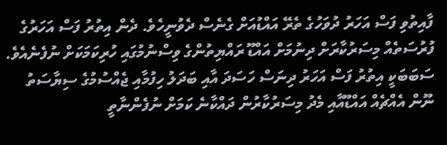ފާއިތުވި ފަސް އަހަރު ދުވަހުގެ ތެރޭ އައްޑުއަށް ގެނެސް ދެވުނީހެވެ. ދެން އިތުރު ފަސް އަހަރުގެ ފުރުސަތެއް މިސަރުކާރަށް ދިނުމަށް އައްޑޫ ރައްޔިތުންގެ ވިސްނުމުގައި ހުރިކަމަކަށް ނުފެނެއެވެ. ސަބަބަކީ އިތުރު ފަސް އަހަރު ދިނަސް ހަސަދަ އާއި ބަދަލު ހިފުމާއި ޖެއްސުމުގެ ސިޔާސަތު ނޫން އެއްޗެއް އައްޑޫއާއި މެދު މިސަރުކާރުން ދައްކާނެ ކަމަށް ނުފެންނާތީ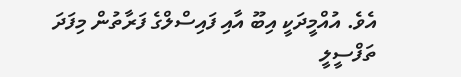އެވެ. އުއްމީދަކީ އިބޫ އާއި ފައިސްލްގެ ފަރާތުން މިފަދަ ތަފްސީލީ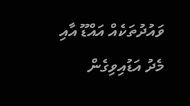ވައުދުތަކެއް އައްޑޫ އާއި މެދު އަޑުއިވިގެން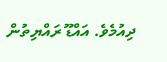ދިއުމެވެ. އައްޑޫ ރައްޔިތުން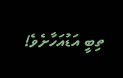ތިބީ އަޑުއަހާށެވެ!